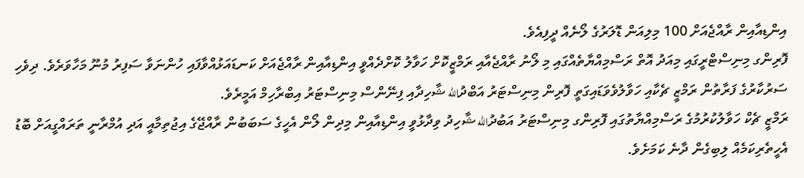އިންޑިއާއިން ރާއްޖެއަށް 100 މިލިއަން ޑޮލަރުގެ ލޯނެއް ދީފިއެވެ.
ފޮރިންގ މިނިސްޓްރީގައި މިއަދު އޮތް ރަސްމިއްޔާތެއްގައި މި ލޯނު ރާއްޖެއާއި ރަމްޒީކޮށް ހަވާލު ކޮށްދެއްވީ އިންޑިއާއިން ރާއްޖެއަށް ކަނޑައަޅުއްވާފައި ހުންނަވާ ސަފިރު މުނޫ މަހާވަރެވެ. ދިވެހި ސަރުކާރުގެ ފަރާތުން ރަމްޒީ ޗެކާއި ހަވާލުވެވަޑައިގަތީ ފޮރިން މިނިސްޓަރު އަބްދުالله ޝާހިދާއި ފިނޭންސް މިނިސްޓަރު އިބްރާހިމް އަމީރެވެ.
ރަމްޒީ ޗެކް ހަވާލުކުރުމުގެ ރަސްމިއްޔާތުގައި ފޮރިންގ މިނިސްޓަރު އަބުދުالله ޝާހިދު ވިދާޅުވީ އިންޑިއާއިން މިދިން ލޯން އެހީގެ ސަބަބުން ރާއްޖޭގެ އިޖުތިމާއީ އަދި އުމްރާނީ ތަރައްގީއަށް ބޮޑު އެހީތެރިކަމެއް ލިބިގެން ދާނެ ކަމަށެވެ.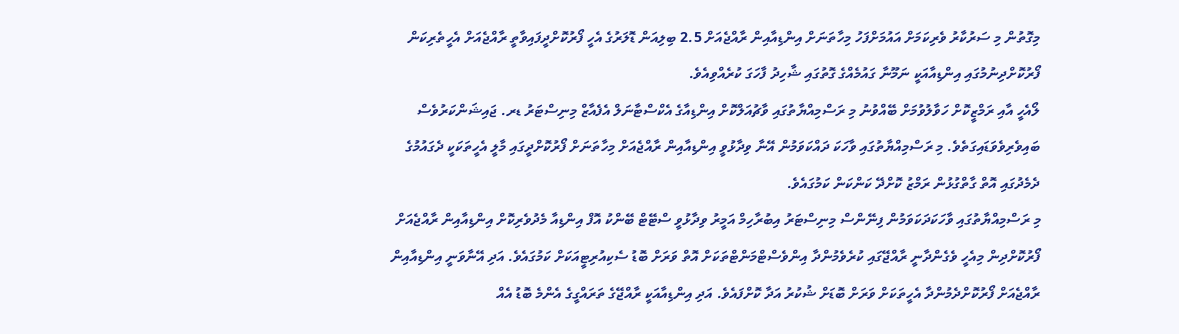މިގޮތުން މި ސަރުކާރު ވެރިކަމަށް އައުމަށްފަހު މިހާތަނަށް އިންޑިއާއިން ރާއްޖެއަށް 2.5 ބިލިއަން ޑޮލަރުގެ އެހީ ފޯރުކޮށްދީފައިވާތީ ރާއްޖެއަށް އެހީތެރިކަން ފޯރުކޮށްދިނުމުގައި އިންޑިއާއަކީ ނަމޫނާ ގައުމެއްގެ ގޮތުގައި ޝާހިދު ފާހަގަ ކުރެއްވިއެވެ.
ލޯއެހީ އާއި ރަމްޒީކޮށް ހަވާލުވުމަށް ބޭއްވުނު މި ރަސްމިއްޔާތުގައި ވާޗުއަލްކޮށް އިންޑިއާގެ އެކްސްޓާނަލް އެފެއާޒް މިނިސްޓަރު ޑރ. ޖައިޝަންކަރުވެސް ބައިވެރިވެވަޑައިގަތެވެ. މި ރަސްމިއްޔާތުގައި ވާހަކަ ދައްކަވަމުން އޭނާ ވިދާޅުވީ އިންޑިއާއިން ރާއްޖެއަށް މިހާތަނަށް ފޯރުކޮށްދީގައި މާލީ އެހީތަކަކީ ދެގައުމުގެ ދެމެދުގައި އޮތް ގާތްގުޅުން ރަމްޒު ކޮށްދޭ ކަންކަން ކަމުގައެވެ.
މި ރަސްމިއްޔާތުގައި ވާހަކަދަކަވަމުން ފިނޭންސް މިނިސްޓަރު އިބުރާހިމް އަމީރު ވިދާޅުވީ ސްޓޭޓް ބޭންކު އޮފް އިންޑިއާ މެދުވެރިކޮށް އިންޑިއާއިން ރާއްޖެއަށް ފޯރުކޮށްދިން މިއެހީ ވެގެންދާނީ ރާއްޖޭގައި ކުރެވެމުންދާ އިންވެސްޓްމަންޓްތަކަށް އޮތް ވަރަށް ބޮޑު ސެކިއުރިޓީއަކަށް ކަމުގައެވެ. އަދި އޭނާވަނީ އިންޑިއާއިން ރާއްޖެއަށް ފޯރުކޮށްދެމުންދާ އެހީތަކަށް ވަރަށް ބޮޑަށް ޝުކުރު އަދާ ކޮށްފައެވެ. އަދި އިންޑިއާއަކީ ރާއްޖޭގެ ތަރައްގީގެ އެންމެ ބޮޑު އެއް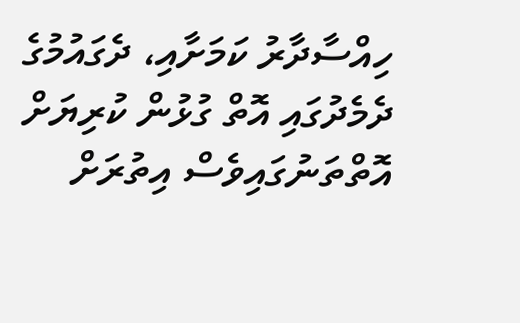ހިއްސާދާރު ކަމަށާއި، ދެގައުމުގެ ދެމެދުގައި އޮތް ގުޅުން ކުރިޔަށް އޮތްތަނުގައިވެސް އިތުރަށް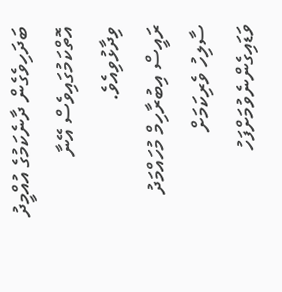ބަދަހިވެގެން ދާނެކަމުގެ އުއްމީދު އޮތްކަމުގައިވެސް އޭނާ ވިދާޅުވިއެވެ.
ރައީސް އިބުރާހިމް މުހައްމަދު ސާލިހު ވެރިކަމަށް ވަޑައިގެންނެވުމަށްފަހު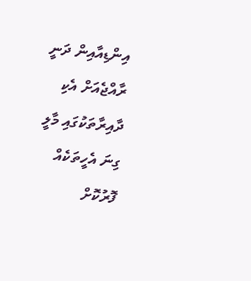އިންޑިއާއިން ދަނީ ރާއްޖެއަށް އެކި ދާއިރާތަކުގައި މާލީ ގިނަ އެހީތަކެއް ފޮރުކޮށް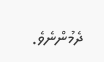ދެމުންނެވެ.